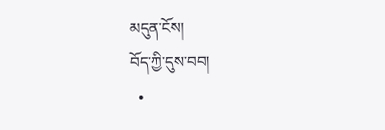མདུན་ངོས།
བོད་ཀྱི་དུས་བབ།
  •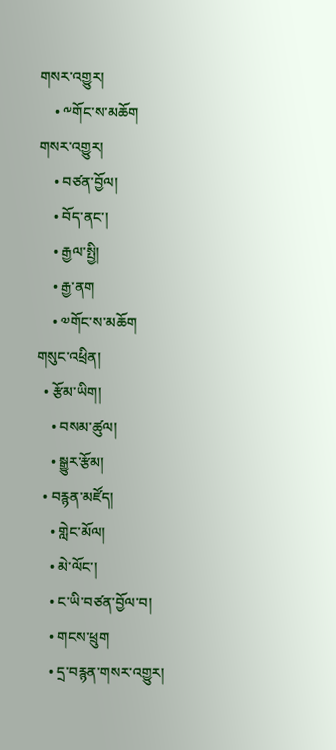གསར་འགྱུར།
    • ༸གོང་ས་མཆོག གསར་འགྱུར།
    • བཙན་བྱོལ།
    • བོད་ནང་།
    • རྒྱལ་སྤྱི།
    • རྒྱ་ནག
    • ༧གོང་ས་མཆོག གསུང་འཕྲིན།
  • རྩོམ་ཡིག།
    • བསམ་ཚུལ།
    • སྒྱུར་རྩོམ།
  • བརྙན་མཛོད།
    • གླེང་མོལ།
    • མེ་ལོང་།
    • ང་ཡི་བཙན་བྱོལ་བ།
    • གངས་ཕྲུག
    • དྲ་བརྙན་གསར་འགྱུར།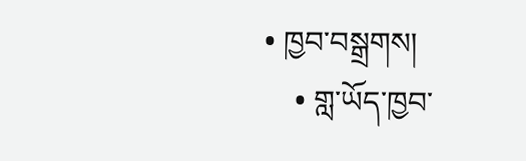• ཁྱབ་བསྒྲགས།
    • གླ་ཡོད་ཁྱབ་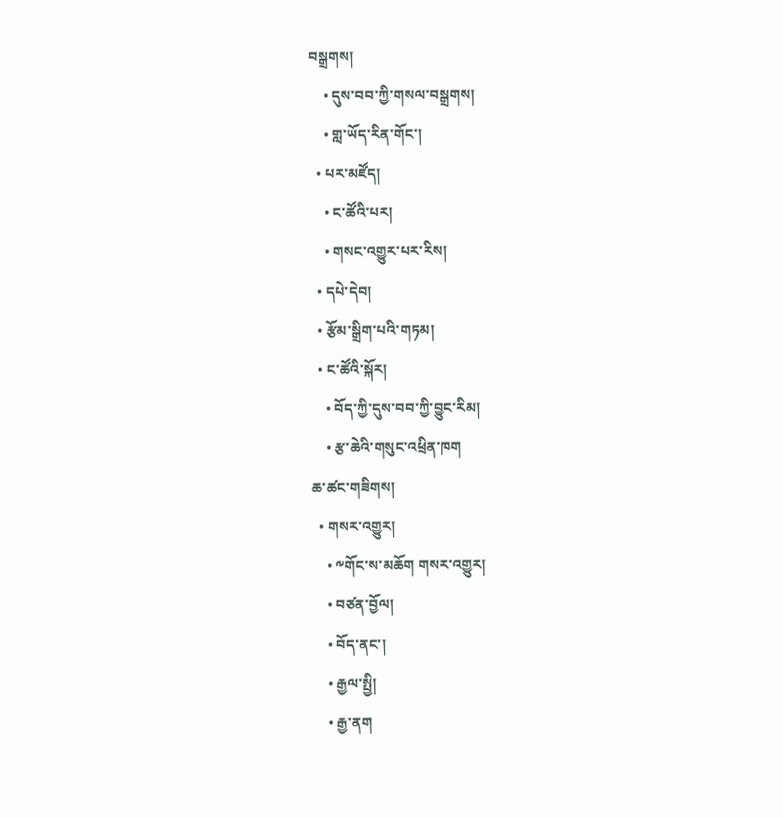བསྒྲགས།
    • དུས་བབ་ཀྱི་གསལ་བསྒྲགས།
    • གླ་ཡོད་རིན་གོང་།
  • པར་མཛོད།
    • ང་ཚོའི་པར།
    • གསང་འགྱུར་པར་རིས།
  • དཔེ་དེབ།
  • རྩོམ་སྒྲིག་པའི་གཏམ།
  • ང་ཚོའི་སྐོར།
    • བོད་ཀྱི་དུས་བབ་ཀྱི་བྱུང་རིམ།
    • རྩ་ཆེའི་གསུང་འཕྲིན་ཁག
ཆ་ཚང་གཟིགས།
  • གསར་འགྱུར།
    • ༸གོང་ས་མཆོག གསར་འགྱུར།
    • བཙན་བྱོལ།
    • བོད་ནང་།
    • རྒྱལ་སྤྱི།
    • རྒྱ་ནག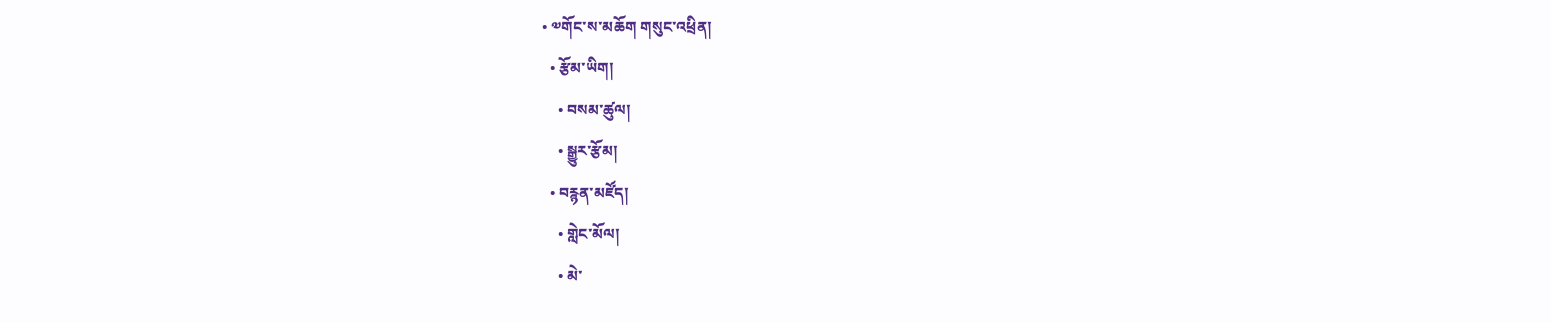• ༧གོང་ས་མཆོག གསུང་འཕྲིན།
  • རྩོམ་ཡིག།
    • བསམ་ཚུལ།
    • སྒྱུར་རྩོམ།
  • བརྙན་མཛོད།
    • གླེང་མོལ།
    • མེ་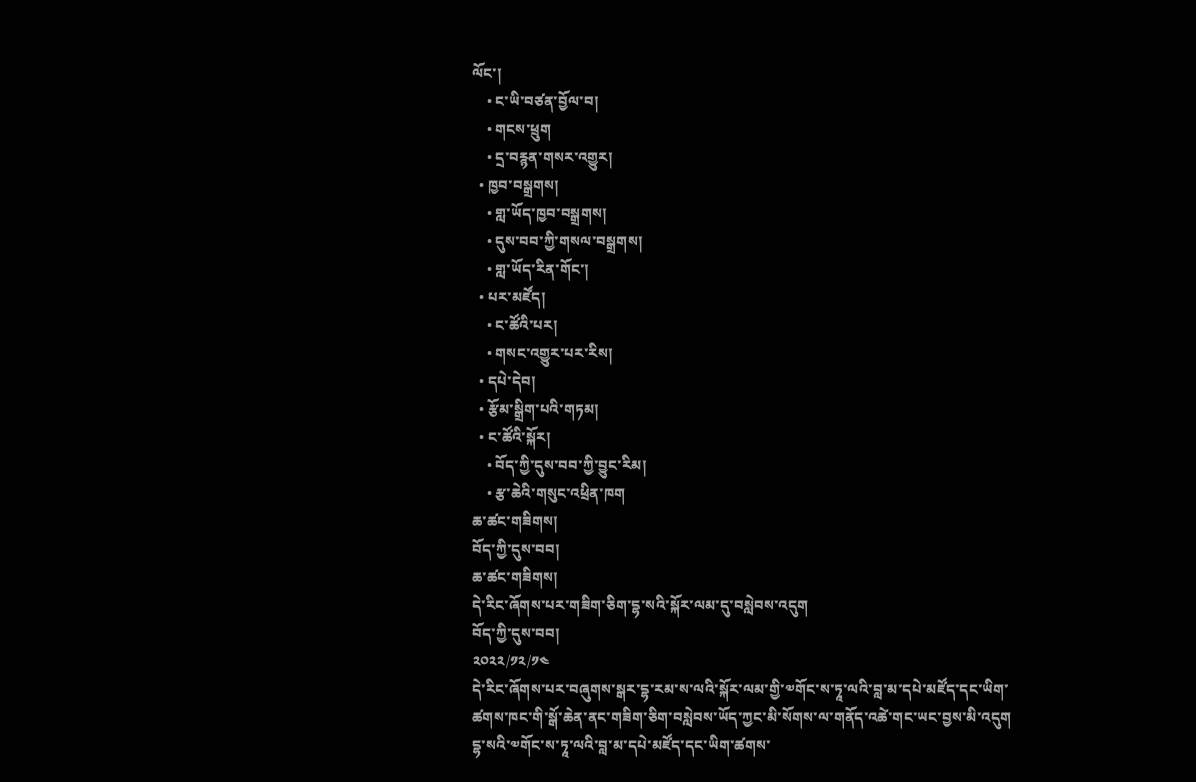ལོང་།
    • ང་ཡི་བཙན་བྱོལ་བ།
    • གངས་ཕྲུག
    • དྲ་བརྙན་གསར་འགྱུར།
  • ཁྱབ་བསྒྲགས།
    • གླ་ཡོད་ཁྱབ་བསྒྲགས།
    • དུས་བབ་ཀྱི་གསལ་བསྒྲགས།
    • གླ་ཡོད་རིན་གོང་།
  • པར་མཛོད།
    • ང་ཚོའི་པར།
    • གསང་འགྱུར་པར་རིས།
  • དཔེ་དེབ།
  • རྩོམ་སྒྲིག་པའི་གཏམ།
  • ང་ཚོའི་སྐོར།
    • བོད་ཀྱི་དུས་བབ་ཀྱི་བྱུང་རིམ།
    • རྩ་ཆེའི་གསུང་འཕྲིན་ཁག
ཆ་ཚང་གཟིགས།
བོད་ཀྱི་དུས་བབ།
ཆ་ཚང་གཟིགས།
དེ་རིང་ཞོགས་པར་གཟིག་ཅིག་དྷ་སའི་སྐོར་ལམ་དུ་བསླེབས་འདུག
བོད་ཀྱི་དུས་བབ།
༢༠༢༢/༡༢/༡༤
དེ་རིང་ཞོགས་པར་བཞུགས་སྒར་དྷ་རམ་ས་ལའི་སྐོར་ལམ་གྱི་༧གོང་ས་ཏཱ་ལའི་བླ་མ་དཔེ་མཛོད་དང་ཡིག་ཚགས་ཁང་གི་སྒོ་ཆེན་ནང་གཟིག་ཅིག་བསླེབས་ཡོད་ཀྱང་མི་སོགས་ལ་གནོད་འཚེ་གང་ཡང་བྱས་མི་འདུག
དྷ་སའི་༧གོང་ས་ཏཱ་ལའི་བླ་མ་དཔེ་མཛོད་དང་ཡིག་ཚགས་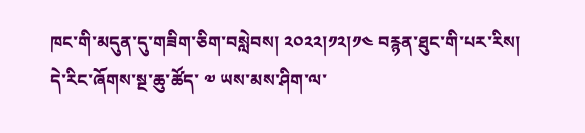ཁང་གི་མདུན་དུ་གཟིག་ཅིག་བསླེབས། ༢༠༢༢།༡༢།༡༤ བརྙན་ཐུང་གི་པར་རིས།
དེ་རིང་ཞོགས་སྔ་ཆུ་ཚོད་ ༧ ཡས་མས་ཤིག་ལ་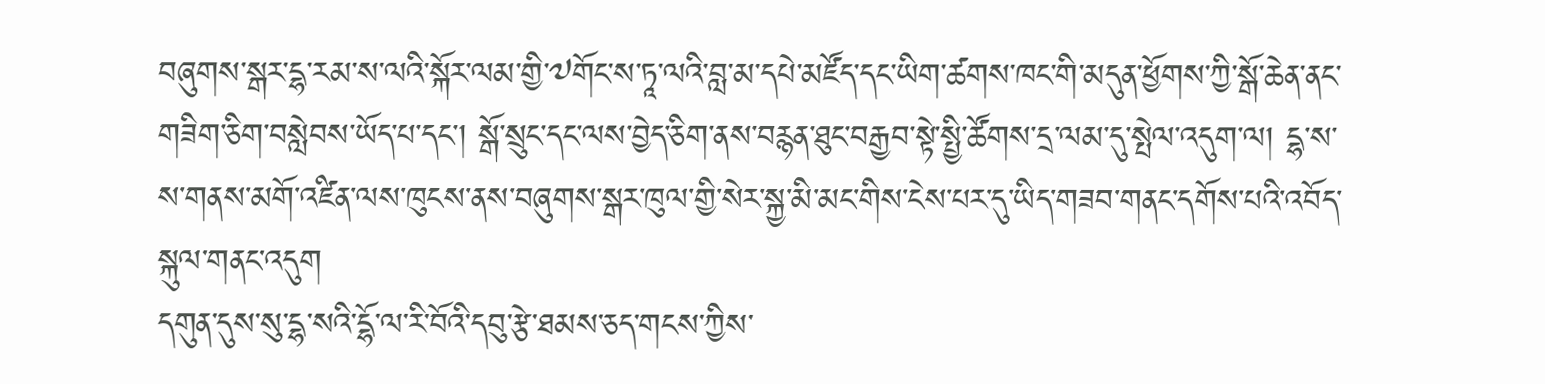བཞུགས་སྒར་དྷ་རམ་ས་ལའི་སྐོར་ལམ་གྱི་༧གོང་ས་ཏཱ་ལའི་བླ་མ་དཔེ་མཛོད་དང་ཡིག་ཚགས་ཁང་གི་མདུན་ཕྱོགས་ཀྱི་སྒོ་ཆེན་ནང་གཟིག་ཅིག་བསླེབས་ཡོད་པ་དང་། སྒོ་སྲུང་དང་ལས་བྱེད་ཅིག་ནས་བརྙན་ཐུང་བརྒྱབ་སྟེ་སྤྱི་ཚོགས་དྲ་ལམ་དུ་སྤེལ་འདུག་ལ། དྷ་ས་ས་གནས་མགོ་འཛིན་ལས་ཁུངས་ནས་བཞུགས་སྒར་ཁུལ་གྱི་སེར་སྐྱ་མི་མང་གིས་ངེས་པར་དུ་ཡིད་གཟབ་གནང་དགོས་པའི་འབོད་སྐུལ་གནང་འདུག
དགུན་དུས་སུ་དྷ་སའི་དྷོ་ལ་རི་བོའི་དབུ་རྩེ་ཐམས་ཅད་གངས་ཀྱིས་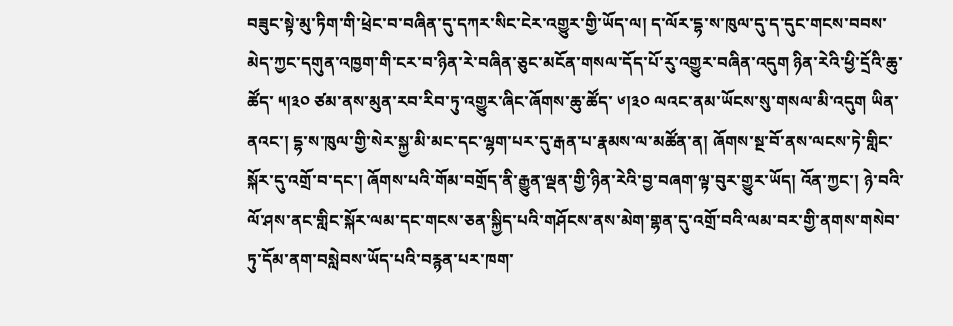བཟུང་སྟེ་མུ་ཏིག་གི་ཕྲེང་བ་བཞིན་དུ་དཀར་སིང་ངེར་འགྱུར་གྱི་ཡོད་ལ། ད་ལོར་དྷ་ས་ཁུལ་དུ་ད་དུང་གངས་བབས་མེད་ཀྱང་དགུན་འཁྱག་གི་ངར་བ་ཉིན་རེ་བཞིན་ཅུང་མངོན་གསལ་དོད་པོ་རུ་འགྱུར་བཞིན་འདུག ཉིན་རེའི་ཕྱི་དྲོའི་ཆུ་ཚོད་ ༥།༣༠ ཙམ་ནས་མུན་རབ་རིབ་ཏུ་འགྱུར་ཞིང་ཞོགས་ཆུ་ཚོད་ ༦།༣༠ ལའང་ནམ་ཡོངས་སུ་གསལ་མི་འདུག ཡིན་ནའང་། དྷ་ས་ཁུལ་གྱི་སེར་སྐྱ་མི་མང་དང་ལྷག་པར་དུ་རྒན་པ་རྣམས་ལ་མཚོན་ན། ཞོགས་སྔ་བོ་ནས་ལངས་ཏེ་གླིང་སྐོར་དུ་འགྲོ་བ་དང་། ཞོགས་པའི་གོམ་བགྲོད་ནི་རྒྱུན་ལྡན་གྱི་ཉིན་རེའི་བྱ་བཞག་ལྟ་བུར་གྱུར་ཡོད། འོན་ཀྱང་། ཉེ་བའི་ལོ་ཤས་ནང་གླིང་སྐོར་ལམ་དང་གངས་ཅན་སྐྱིད་པའི་གཤོངས་ནས་མེག་གྷན་དུ་འགྲོ་བའི་ལམ་བར་གྱི་ནགས་གསེབ་ཏུ་དོམ་ནག་བསླེབས་ཡོད་པའི་བརྙན་པར་ཁག་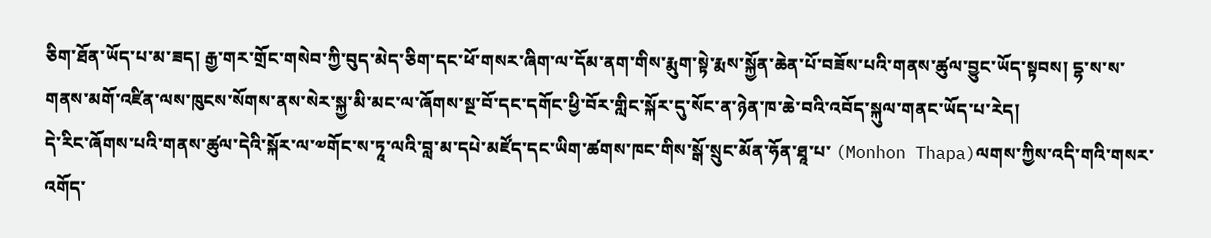ཅིག་ཐོན་ཡོད་པ་མ་ཟད། རྒྱ་གར་གྲོང་གསེབ་ཀྱི་བུད་མེད་ཅིག་དང་ཕོ་གསར་ཞིག་ལ་དོམ་ནག་གིས་རྨུག་སྟེ་རྨས་སྐྱོན་ཆེན་པོ་བཟོས་པའི་གནས་ཚུལ་བྱུང་ཡོད་སྟབས། དྷ་ས་ས་གནས་མགོ་འཛིན་ལས་ཁུངས་སོགས་ནས་སེར་སྐྱ་མི་མང་ལ་ཞོགས་སྔ་བོ་དང་དགོང་ཕྱི་བོར་གླིང་སྐོར་དུ་སོང་ན་ཉེན་ཁ་ཆེ་བའི་འབོད་སྐུལ་གནང་ཡོད་པ་རེད།
དེ་རིང་ཞོགས་པའི་གནས་ཚུལ་དེའི་སྐོར་ལ་༧གོང་ས་ཏཱ་ལའི་བླ་མ་དཔེ་མཛོད་དང་ཡིག་ཚགས་ཁང་གིས་སྒོ་སྲུང་མོན་ཧོན་ཐཱ་པ་ (Monhon Thapa)ལགས་ཀྱིས་འདི་གའི་གསར་འགོད་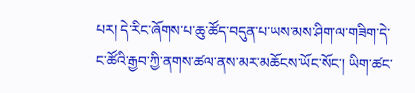པར། དེ་རིང་ཞོགས་པ་ཆུ་ཚོད་བདུན་པ་ཡས་མས་ཤིག་ལ་གཟིག་དེ་ང་ཚོའི་རྒྱབ་ཀྱི་ནགས་ཚལ་ནས་མར་མཆོངས་ཡོང་སོང་། ཡིག་ཚང་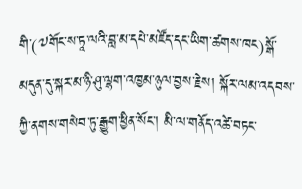གི་(༧གོང་ས་ཏཱ་ལའི་བླ་མ་དཔེ་མཛོད་དང་ཡིག་ཚགས་ཁང)སྒོ་མདུན་དུ་སྐར་མ་ཉི་ཤུ་ལྷག་འཁྱམ་ཉུལ་བྱས་རྗེས། སྐོར་ལམ་འདབས་ཀྱི་ནགས་གསེབ་ཏུ་རྒྱུག་ཕྱིན་སོང་། མི་ལ་གནོད་འཚེ་བཏང་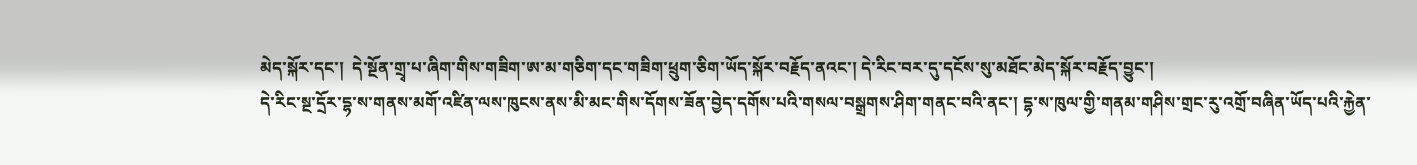མེད་སྐོར་དང་།  དེ་སྔོན་གྲྭ་པ་ཞིག་གིས་གཟིག་ཨ་མ་གཅིག་དང་གཟིག་ཕྲུག་ཅིག་ཡོད་སྐོར་བརྗོད་ནའང་། དེ་རིང་བར་དུ་དངོས་སུ་མཐོང་མེད་སྐོར་བརྗོད་བྱུང་།
དེ་རིང་སྔ་དྲོར་དྷ་ས་གནས་མགོ་འཛིན་ལས་ཁུངས་ནས་མི་མང་གིས་དོགས་ཟོན་བྱེད་དགོས་པའི་གསལ་བསྒྲགས་ཤིག་གནང་བའི་ནང་། དྷ་ས་ཁུལ་གྱི་གནམ་གཤིས་གྲང་རུ་འགྲོ་བཞིན་ཡོད་པའི་རྐྱེན་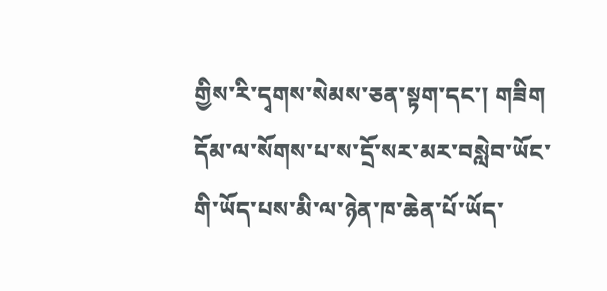གྱིས་རི་དྭགས་སེམས་ཅན་སྟག་དང་། གཟིག དོམ་ལ་སོགས་པ་ས་དྲོ་སར་མར་བསླེབ་ཡོང་གི་ཡོད་པས་མི་ལ་ཉེན་ཁ་ཆེན་པོ་ཡོད་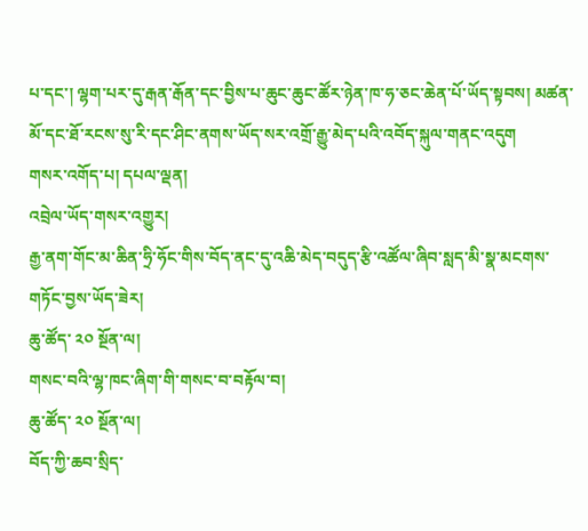པ་དང་། ལྷག་པར་དུ་རྒན་རྒོན་དང་བྱིས་པ་ཆུང་ཆུང་ཚོར་ཉེན་ཁ་ཧ་ཅང་ཆེན་པོ་ཡོད་སྟབས། མཚན་མོ་དང་ཐོ་རངས་སུ་རི་དང་ཤིང་ནགས་ཡོད་སར་འགྲོ་རྒྱུ་མེད་པའི་འབོད་སྐུལ་གནང་འདུག
གསར་འགོད་པ། དཔལ་ལྡན།
འབྲེལ་ཡོད་གསར་འགྱུར།
རྒྱ་ནག་གོང་མ་ཆིན་ཧྲི་ཧོང་གིས་བོད་ནང་དུ་འཆི་མེད་བདུད་རྩི་འཚོལ་ཞིབ་སླད་མི་སྣ་མངགས་གཏོང་བྱས་ཡོད་ཟེར།
ཆུ་ཚོད་ ༢༠ སྔོན་ལ།
གསང་བའི་ལྷ་ཁང་ཞིག་གི་གསང་བ་བརྟོལ་བ།
ཆུ་ཚོད་ ༢༠ སྔོན་ལ།
བོད་ཀྱི་ཆབ་སྲིད་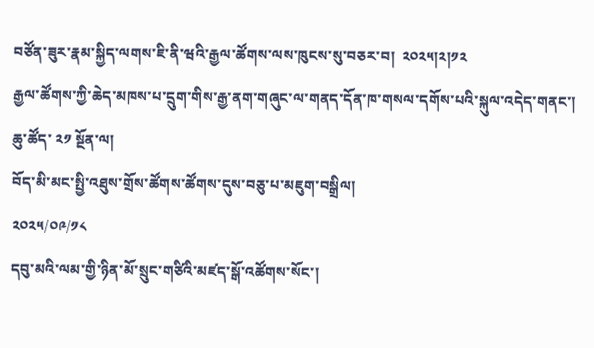བཙོན་ཟུར་རྣམ་སྐྱིད་ལགས་ཇི་ནི་ཝའི་རྒྱལ་ཚོགས་ལས་ཁུངས་སུ་བཅར་བ།  ༢༠༢༥།༢།༡༢
རྒྱལ་ཚོགས་ཀྱི་ཆེད་མཁས་པ་དྲུག་གིས་རྒྱ་ནག་གཞུང་ལ་གནད་དོན་ཁ་གསལ་དགོས་པའི་སྐུལ་འདེད་གནང་།
ཆུ་ཚོད་ ༢༡ སྔོན་ལ།
བོད་མི་མང་སྤྱི་འཐུས་གྲོས་ཚོགས་ཚོགས་དུས་བཅུ་པ་མཇུག་བསྒྲིལ།
༢༠༢༥/༠༩/༡༨
དབུ་མའི་ལམ་གྱི་ཉིན་མོ་སྲུང་གཙིའི་མཛད་སྒོ་འཚོགས་སོང་།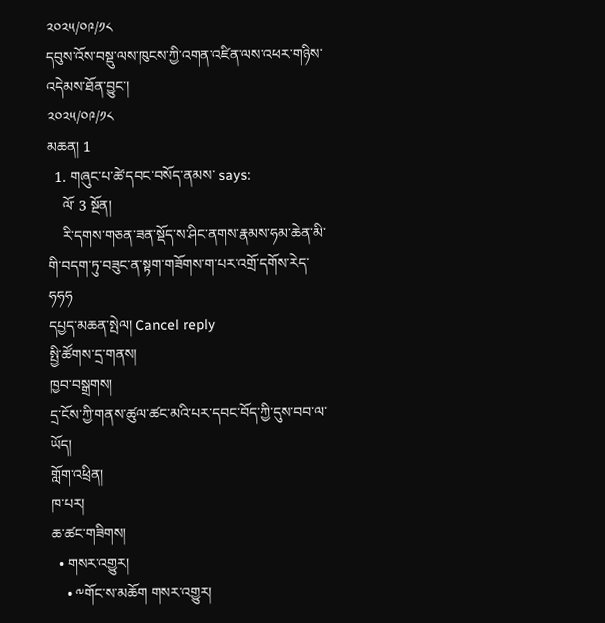༢༠༢༥/༠༩/༡༨
དབུས་འོས་བསྡུ་ལས་ཁུངས་ཀྱི་འགན་འཛིན་ལས་འཕར་གཉིས་འདེམས་ཐོན་བྱུང་།
༢༠༢༥/༠༩/༡༨
མཆན། 1
  1. གཞུང་པ་ཚེ་དབང་བསོད་ནམས་ says:
    ལོ་ 3 སྔོན།
    རི་དགས་གཅན་ཟན་སྡོད་ས་ཤིང་ནགས་རྣམས་ཧམ་ཆེན་མི་གི་བདག་ཏུ་བཟུང་ན་སྟག་གཟོགས་ག་པར་འགྲོ་དགོས་རེད་ཧཧཧ
དཔྱད་མཆན་སྤེལ། Cancel reply
སྤྱི་ཚོགས་དྲ་གནས།
ཁྱབ་བསྒྲགས།
དྲ་ངོས་ཀྱི་གནས་ཚུལ་ཚང་མའི་པར་དབང་བོད་ཀྱི་དུས་བབ་ལ་ཡོད།
གློག་འཕྲིན།
ཁ་པར།
ཆ་ཚང་གཟིགས།
  • གསར་འགྱུར།
    • ༸གོང་ས་མཆོག གསར་འགྱུར།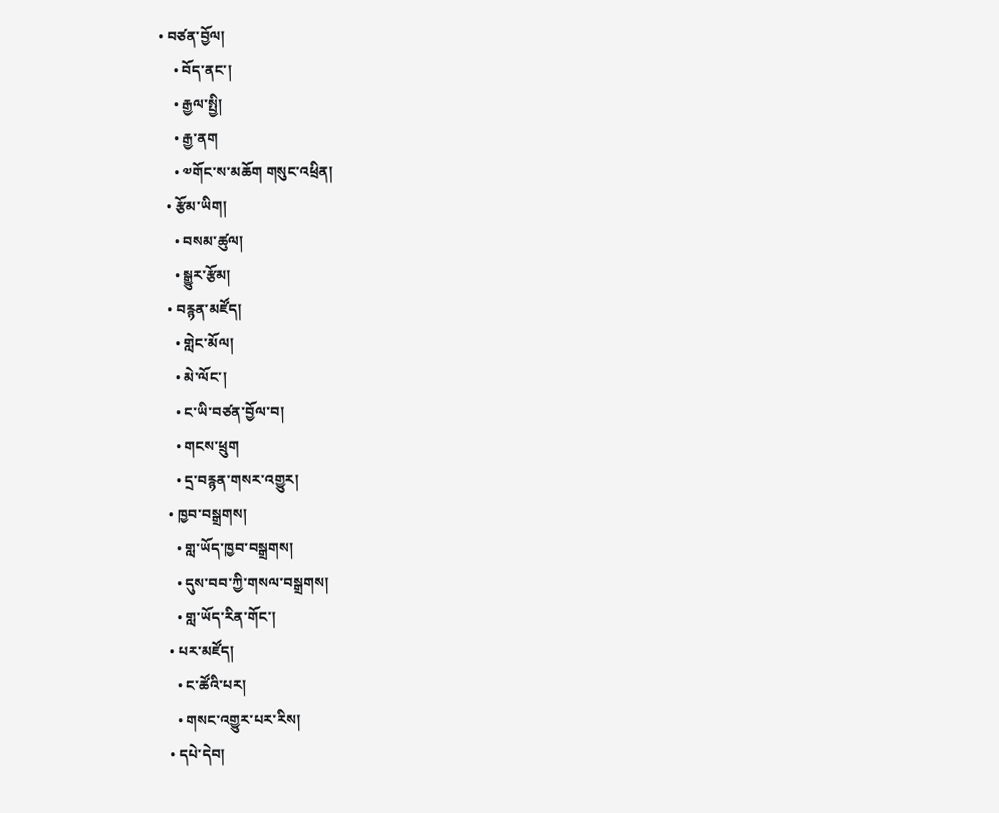• བཙན་བྱོལ།
    • བོད་ནང་།
    • རྒྱལ་སྤྱི།
    • རྒྱ་ནག
    • ༧གོང་ས་མཆོག གསུང་འཕྲིན།
  • རྩོམ་ཡིག།
    • བསམ་ཚུལ།
    • སྒྱུར་རྩོམ།
  • བརྙན་མཛོད།
    • གླེང་མོལ།
    • མེ་ལོང་།
    • ང་ཡི་བཙན་བྱོལ་བ།
    • གངས་ཕྲུག
    • དྲ་བརྙན་གསར་འགྱུར།
  • ཁྱབ་བསྒྲགས།
    • གླ་ཡོད་ཁྱབ་བསྒྲགས།
    • དུས་བབ་ཀྱི་གསལ་བསྒྲགས།
    • གླ་ཡོད་རིན་གོང་།
  • པར་མཛོད།
    • ང་ཚོའི་པར།
    • གསང་འགྱུར་པར་རིས།
  • དཔེ་དེབ།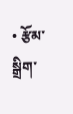• རྩོམ་སྒྲིག་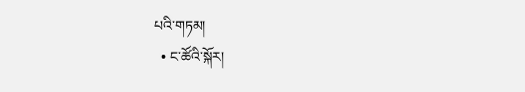པའི་གཏམ།
  • ང་ཚོའི་སྐོར།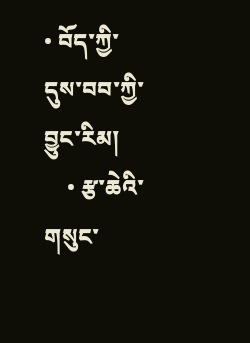• བོད་ཀྱི་དུས་བབ་ཀྱི་བྱུང་རིམ།
    • རྩ་ཆེའི་གསུང་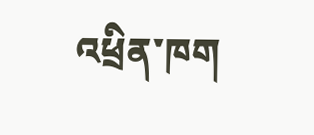འཕྲིན་ཁག